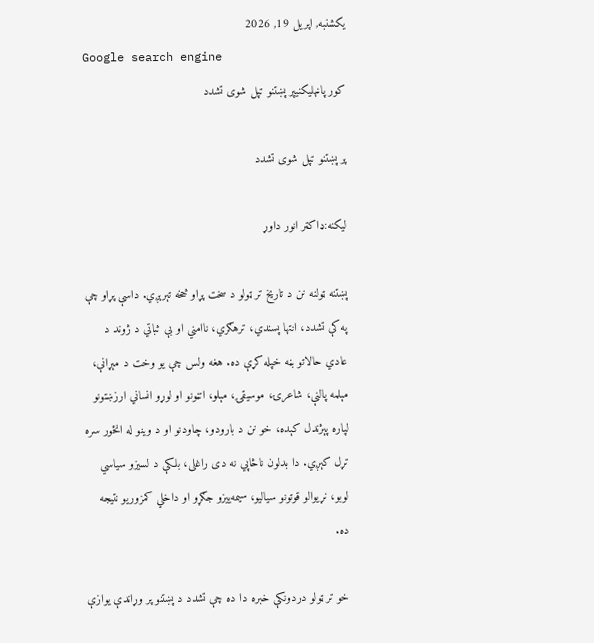یکشنبه, اپریل 19, 2026
Google search engine
کور پاڼهليکنيپر پښتنو تپل شوی تشدد

پر پښتنو تپل شوی تشدد

لیکنه:ډاکټر انور داوړ

پښتنه ټولنه نن د تاريخ تر ټولو د سخت پړاو څخه تېرېږي. داسې پړاو چې په کې تشدد، انتها پسندي، ترهګري، ناامني او بې‌ ثباتي د ژوند د عادي حالاتو بڼه خپله کړې ده. هغه ولس چې يو وخت د مېړانې، مېلمه پالنې، شاعرۍ، موسيقۍ، مېلو، اتڼونو او لوړو انساني ارزښتونو لپاره پېژندل کېده، خو نن د بارودو، چاودنو او د وينو له انځور سره تړل کېږي. دا بدلون ناڅاپي نه دی راغلی، بلکې د لسيزو سياسي لوبو، نړیوالو قوتونو سياليو، سيمه‌ييزو جګړو او داخلي کمزوريو نتيجه ده.

خو تر ټولو دردونکې خبره دا ده چې تشدد د پښتنو پر وړاندې يوازې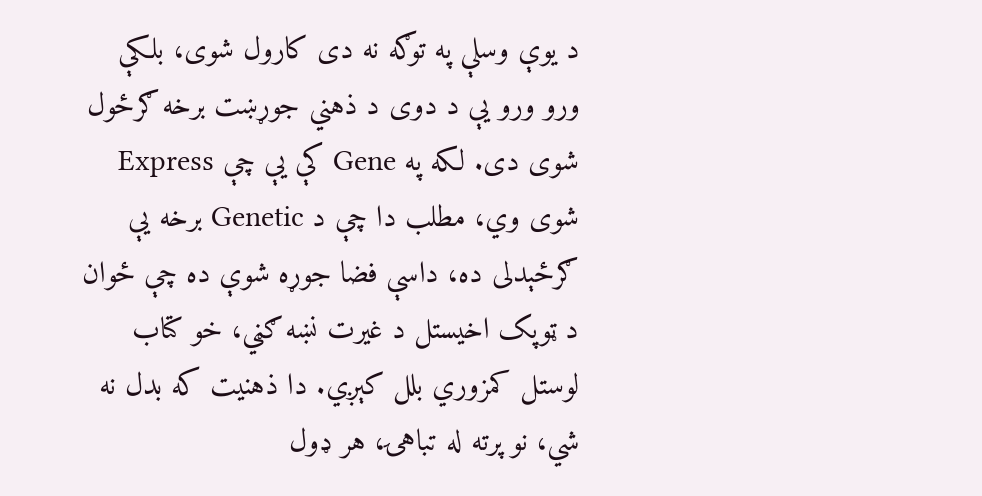د يوې وسلې په توګه نه دی کارول شوی، بلکې ورو ورو يې د دوی د ذهني جوړښت برخه ګرځول شوی دی. لکه په Gene کې يې چې Express شوی وي، مطلب دا چې د Genetic برخه یې ګرځېدلی ده، داسې فضا جوړه شوې ده چې ځوان د ټوپک اخيستل د غيرت نښه ګڼي، خو کتاب لوستل کمزوري بلل کېږي. دا ذهنيت که بدل نه شي، نو پرته له تباهۍ، هر ډول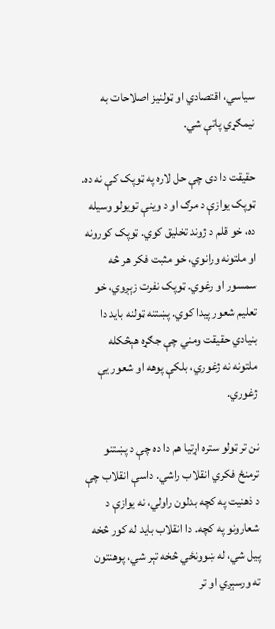سياسي، اقتصادي او ټولنيز اصلاحات به نيمګړي پاتې شي.

حقيقت دا دی چې حل لاره په ټوپک کې نه ده. ټوپک يوازې د مرګ او د وینې تویولو وسيله ده، خو قلم د ژوند تخليق کوي. ټوپک کورونه او ملتونه ورانوي، خو مثبت فکر هر څه سمسور او رغوي. ټوپک نفرت زېږوي، خو تعليم شعور پيدا کوي. پښتنه ټولنه بايد دا بنیادي حقيقت ومني چې جګړه هېڅکله ملتونه نه ژغوري، بلکې پوهه او شعور يې ژغوري.

نن تر ټولو ستره اړتيا هم دا ده چې د پښتنو ترمنځ فکري انقلاب راشي. داسې انقلاب چې د ذهنيت په کچه بدلون راولي، نه يوازې د شعارونو په کچه. دا انقلاب بايد له کور څخه پيل شي، له ښوونځي څخه تېر شي، پوهنتون ته ورسېږي او تر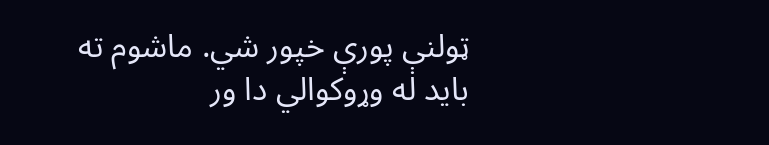ټولنې پورې خپور شي. ماشوم ته بايد له وړوکوالي دا ور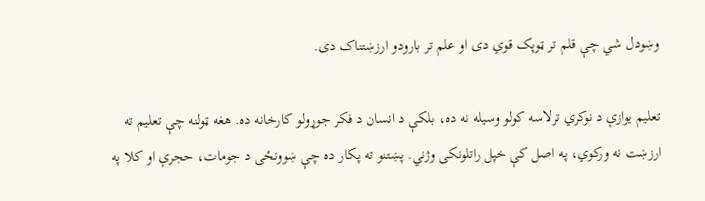وښودل شي چې قلم تر ټوپک قوي دی او علم تر بارودو ارزښتناک دی.

تعليم يوازې د نوکري ترلاسه کولو وسيله نه ده، بلکې د انسان د فکر جوړولو کارخانه ده. هغه ټولنه چې تعليم ته ارزښت نه ورکوي، په اصل کې خپل راتلونکی وژني. پښتنو ته پکار ده چې ښوونځی د جومات، حجرې او کلا په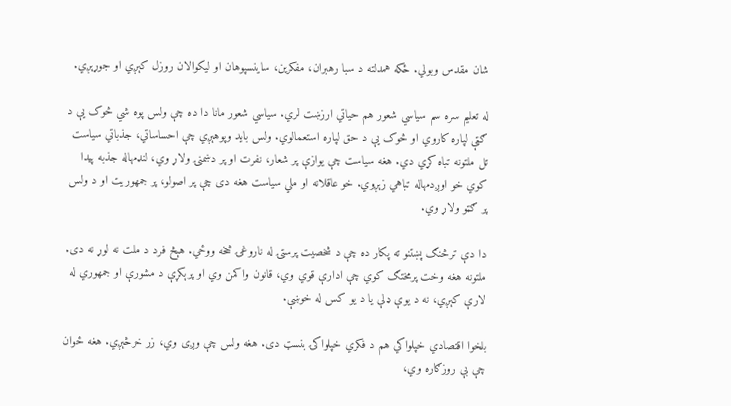شان مقدس وبولي. ځکه همدلته د سبا رهبران، مفکرين، ساينسپوهان او ليکوالان روزل کېږي او جوړېږي.

له تعليم سره سم سياسي شعور هم حياتي ارزښت لري. سياسي شعور مانا دا ده چې ولس پوه شي څوک يې د ګټې لپاره کاروي او څوک يې د حق لپاره استعمالوي. ولس بايد وپوهېږي چې احساساتي، جذباتي سياست تل ملتونه تباه کړي دي. هغه سياست چې يوازې پر شعار، نفرت او پر دښمنۍ ولاړ وي، لنډمهاله جذبه پيدا کوي خو اوږدمهاله تباهي زېږوي. خو عاقلانه او ملي سياست هغه دی چې پر اصولو، پر جمهوریت او د ولس پر ګټو ولاړ وي.

دا دې ترڅنګ پښتنو ته پکار ده چې د شخصيت پرستۍ له ناروغۍ څخه ووځي. هېڅ فرد د ملت نه لوړ نه دی. ملتونه هغه وخت پرمختګ کوي چې ادارې قوي وي، قانون واکمن وي او پرېکړې د مشورې او جمهوري له لارې کېږي، نه د يوې ډلې يا د يو کس له خوښې.

بلخوا اقتصادي خپلواکي هم د فکري خپلواکۍ بنسټ دی. هغه ولس چې وږی وي، زر خرڅېږي. هغه ځوان چې بې‌ روزګاره وي،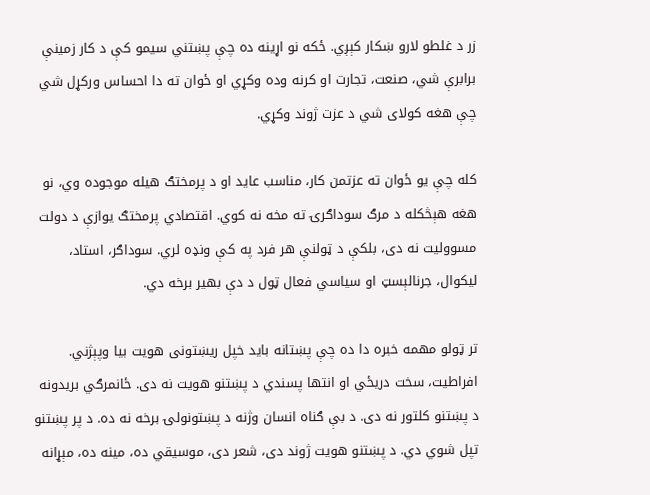زر د غلطو لارو ښکار کېږي. ځکه نو اړينه ده چې پښتني سيمو کې د کار زمينې برابرې شي، صنعت، تجارت او کرنه وده وکړي او ځوان ته دا احساس ورکړل شي چې هغه کولای شي د عزت ژوند وکړي.

کله چې يو ځوان ته عزتمن کار، مناسب عايد او د پرمختګ هيله موجوده وي، نو هغه هېڅکله د مرګ سوداګرۍ ته مخه نه کوي. اقتصادي پرمختګ يوازې د دولت مسووليت نه دی، بلکې د ټولنې هر فرد په کې ونډه لري. سوداګر، استاد، ليکوال، جرنالېسټ او سياسي فعال ټول د دې بهير برخه دي.

تر ټولو مهمه خبره دا ده چې پښتانه بايد خپل ريښتونی هويت بيا وپېژني. افراطيت، سخت دريځي او انتها پسندي د پښتنو هويت نه دی. ځانمرګي بريدونه د پښتنو کلتور نه دی. د بې‌ ګناه انسان وژنه د پښتونولۍ برخه نه ده. د پر پښتنو تپل شوي دي. د پښتنو هويت ژوند دی، شعر دی، موسيقي ده، مينه ده، مېړانه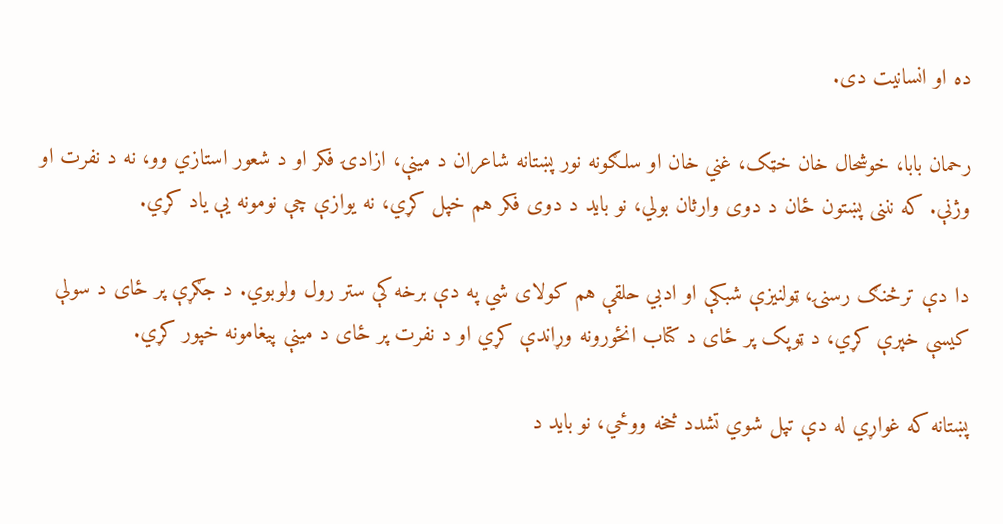ده او انسانيت دی.

رحمان بابا، خوشحال خان خټک، غني خان او سلګونه نور پښتانه شاعران د مينې، ازادۍ فکر او د شعور استازي وو، نه د نفرت او وژنې. که نننی پښتون ځان د دوی وارثان بولي، نو بايد د دوی فکر هم خپل کړي، نه يوازې چې نومونه يې ياد کړي.

دا دې ترڅنګ رسنۍ، ټولنيزې شبکې او ادبي حلقې هم کولای شي په دې برخه کې ستر رول ولوبوي. د جګړې پر ځای د سولې کيسې خپرې کړي، د ټوپک پر ځای د کتاب انځورونه وړاندې کړي او د نفرت پر ځای د مينې پيغامونه خپور کړي.

پښتانه که غواړي له دې تپل شوي تشدد څخه ووځي، نو بايد د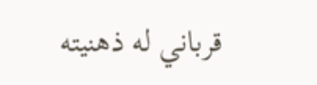قرباني له ذهنيته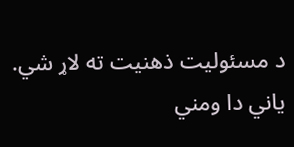د مسئوليت ذهنيت ته لاړ شي. ياني دا ومني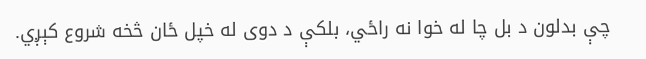چې بدلون د بل چا له خوا نه راځي، بلکې د دوی له خپل ځان څخه شروع کېږي.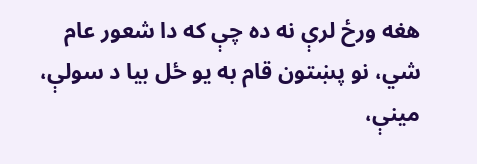هغه ورځ لرې نه ده چې که دا شعور عام شي، نو پښتون قام به يو ځل بيا د سولې، مينې،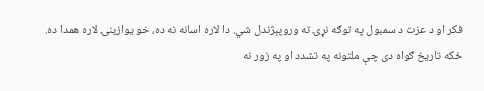فکر او د عزت د سمبول په توګه نړۍ ته وروپېژندل شي. دا لاره اسانه نه ده، خو يوازينۍ لاره همدا ده. ځکه تاريخ ګواه دی چې ملتونه په تشدد او په زور نه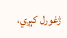ژغورل کېږي،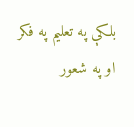بلکې په تعلیم په فکر او په شعور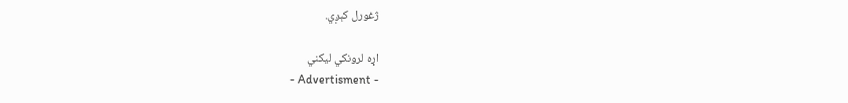ژغورل کېږي.

اړه لرونکي ليکني
- Advertisment -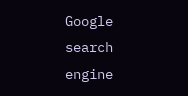Google search engine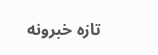تازه خبرونه